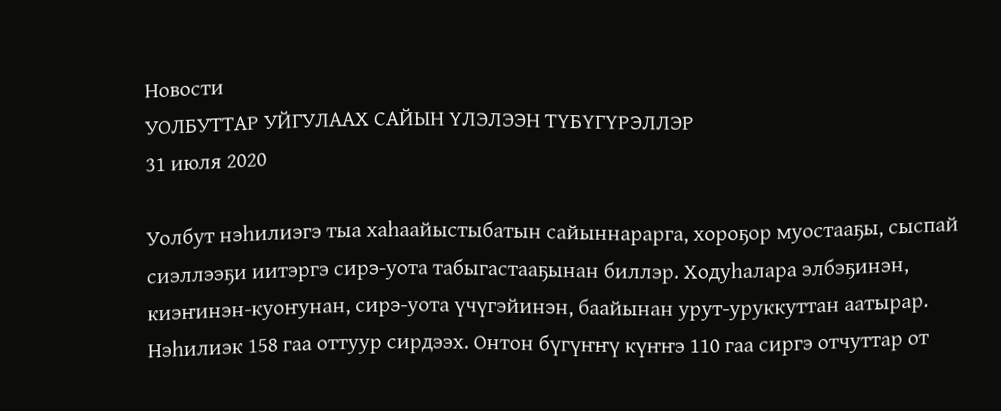Новости
УОЛБУТТАР УЙГУЛААХ САЙЫН ҮЛЭЛЭЭН ТҮБҮГҮРЭЛЛЭР
31 июля 2020

Уолбут нэһилиэгэ тыа хаһаайыстыбатын сайыннарарга, хороҕор муостааҕы, сыспай сиэллээҕи иитэргэ сирэ-уота табыгастааҕынан биллэр. Ходуһалара элбэҕинэн, киэҥинэн-куоҥунан, сирэ-уота үчүгэйинэн, баайынан урут-уруккуттан аатырар. Нэһилиэк 158 гаа оттуур сирдээх. Онтон бүгүҥҥү күҥҥэ 110 гаа сиргэ отчуттар от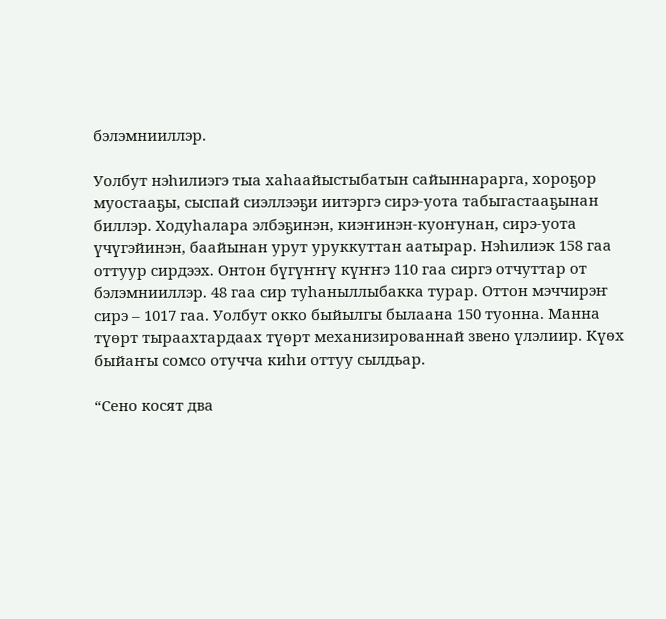бэлэмнииллэр.

Уолбут нэһилиэгэ тыа хаһаайыстыбатын сайыннарарга, хороҕор муостааҕы, сыспай сиэллээҕи иитэргэ сирэ-уота табыгастааҕынан биллэр. Ходуһалара элбэҕинэн, киэҥинэн-куоҥунан, сирэ-уота үчүгэйинэн, баайынан урут уруккуттан аатырар. Нэһилиэк 158 гаа оттуур сирдээх. Онтон бүгүҥҥү күҥҥэ 110 гаа сиргэ отчуттар от бэлэмнииллэр. 48 гаа сир туһаныллыбакка турар. Оттон мэччирэҥ сирэ – 1017 гаа. Уолбут окко быйылгы былаана 150 туонна. Манна түөрт тыраахтардаах түөрт механизированнай звено үлэлиир. Күөх быйаҥы сомсо отучча киһи оттуу сылдьар.

“Сено косят два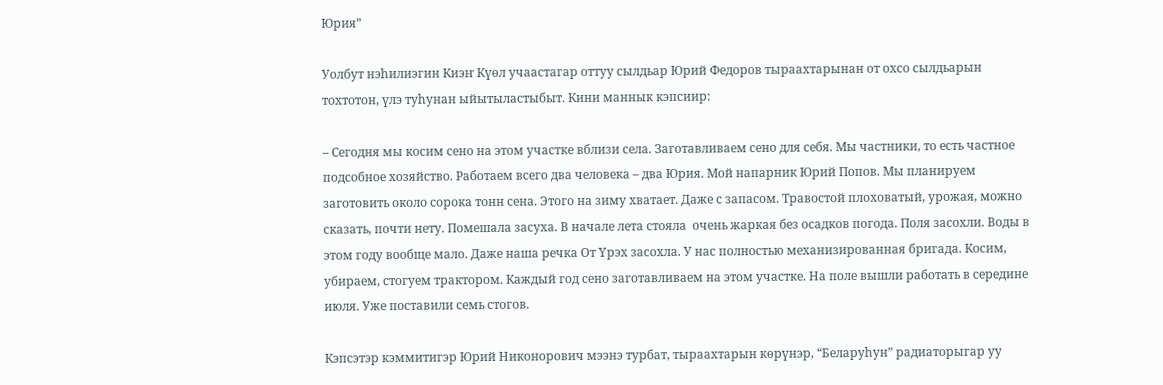Юрия”

Уолбут нэһилиэгин Киэҥ Күөл учаастагар оттуу сылдьар Юрий Федоров тыраахтарынан от охсо сылдьарын тохтотон, үлэ туһунан ыйытыластыбыт. Кини маннык кэпсиир:

– Сегодня мы косим сено на этом участке вблизи села. Заготавливаем сено для себя. Мы частники, то есть частное подсобное хозяйство. Работаем всего два человека – два Юрия. Мой напарник Юрий Попов. Мы планируем заготовить около сорока тонн сена. Этого на зиму хватает. Даже с запасом. Травостой плоховатый, урожая, можно сказать, почти нету. Помешала засуха. В начале лета стояла  очень жаркая без осадков погода. Поля засохли. Воды в этом году вообще мало. Даже наша речка От Үрэх засохла. У нас полностью механизированная бригада. Косим, убираем, стогуем трактором. Каждый год сено заготавливаем на этом участке. На поле вышли работать в середине июля. Уже поставили семь стогов.

Кэпсэтэр кэммитигэр Юрий Никонорович мээнэ турбат, тыраахтарын көрүнэр, “Беларуһун” радиаторыгар уу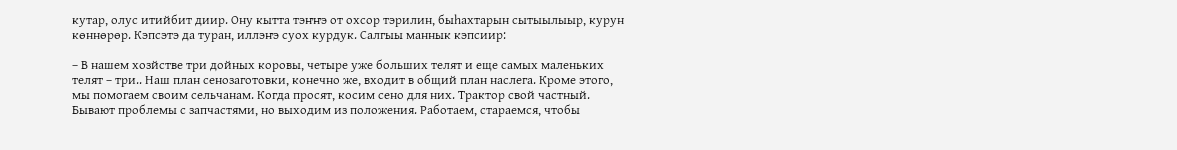кутар, олус итийбит диир. Ону кытта тэҥҥэ от охсор тэрилин, быһахтарын сытыылыыр, курун көннөрөр. Кэпсэтэ да туран, иллэҥэ суох курдук. Салгыы маннык кэпсиир:

– В нашем хозйстве три дойных коровы, четыре уже больших телят и еще самых маленьких телят – три.. Наш план сенозаготовки, конечно же, входит в общий план наслега. Кроме этого, мы помогаем своим сельчанам. Когда просят, косим сено для них. Трактор свой частный. Бывают проблемы с запчастями, но выходим из положения. Работаем, стараемся, чтобы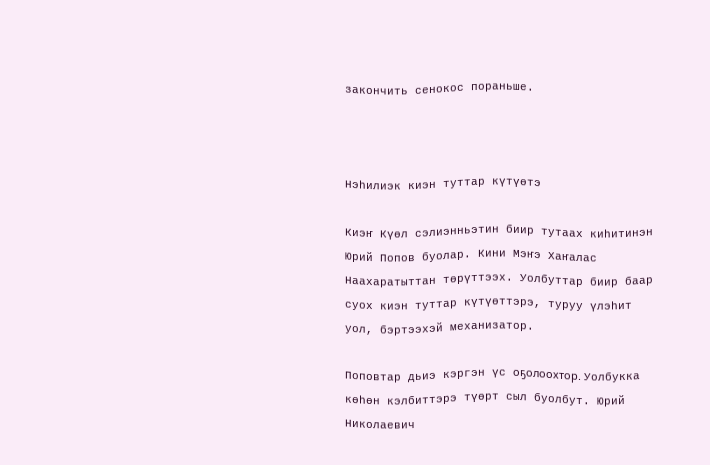закончить сенокос пораньше.



Нэһилиэк киэн туттар күтүөтэ

Киэҥ Күөл сэлиэнньэтин биир тутаах киһитинэн Юрий Попов буолар. Кини Мэҥэ Хаҥалас Наахаратыттан төрүттээх. Уолбуттар биир баар суох киэн туттар күтүөттэрэ, туруу үлэһит уол, бэртээхэй механизатор.

Поповтар дьиэ кэргэн үс оҕолоохтор. Уолбукка көһөн кэлбиттэрэ түөрт сыл буолбут. Юрий Николаевич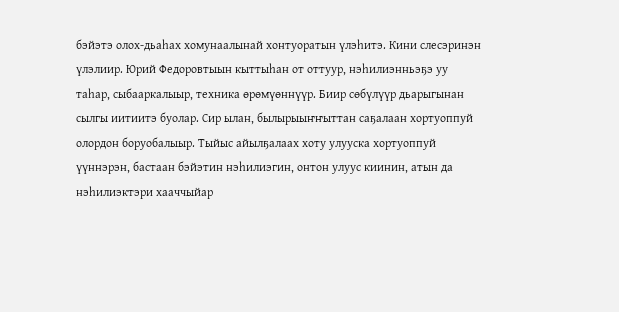бэйэтэ олох-дьаһах хомунаалынай хонтуоратын үлэһитэ. Кини слесэринэн үлэлиир. Юрий Федоровтыын кыттыһан от оттуур, нэһилиэнньэҕэ уу таһар, сыбааркалыыр, техника өрөмүөннүүр. Биир сөбүлүүр дьарыгынан сылгы иитиитэ буолар. Сир ылан, былырыыҥҥыттан саҕалаан хортуоппуй олордон боруобалыыр. Тыйыс айылҕалаах хоту улууска хортуоппуй үүннэрэн, бастаан бэйэтин нэһилиэгин, онтон улуус киинин, атын да нэһилиэктэри хааччыйар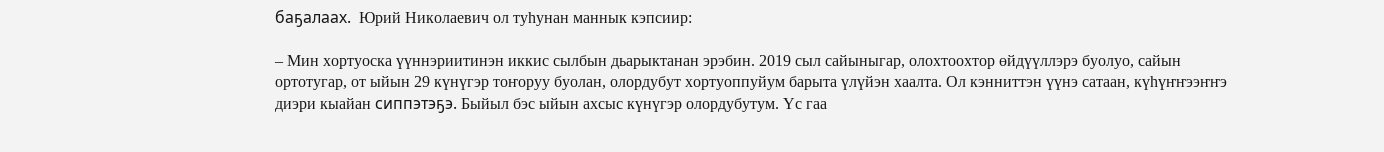баҕалаах.  Юрий Николаевич ол туһунан маннык кэпсиир:

– Мин хортуоска үүннэриитинэн иккис сылбын дьарыктанан эрэбин. 2019 сыл сайыныгар, олохтоохтор өйдүүллэрэ буолуо, сайын ортотугар, от ыйын 29 күнүгэр тоҥоруу буолан, олордубут хортуоппуйум барыта үлүйэн хаалта. Ол кэнниттэн үүнэ сатаан, күһүҥҥээҥҥэ диэри кыайан сиппэтэҕэ. Быйыл бэс ыйын ахсыс күнүгэр олордубутум. Үс гаа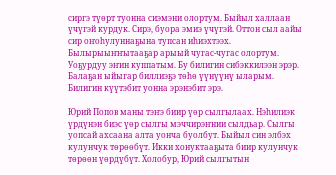сиргэ түөрт туонна сиэмэни олортум. Быйыл халлаан үчүгэй курдук. Сирэ, буора эмиэ үчүгэй. Оттон сыл аайы сир оҥоһулуннаҕына тупсан иһиэхтээх. Былырыыҥҥытааҕар арыый чугас-чугас олортум. Уоҕурдуу эҥин куппатым. Бу билигин сибэккилээн эрэр. Балаҕан ыйыгар биллиэҕэ төһө үүнүүнү ыларым. Билигин күүтэбит уонна эрэнэбит эрэ.

Юрий Попов маны тэҥэ биир үөр сылгылаах. Нэһилиэк үрдүнэн биэс үөр сылгы мэччирэҥнии сылдьар. Сылгы уопсай ахсаана алта уонча буолбут. Быйыл син элбэх кулунчук төрөөбүт. Икки хонуктааҕыта биир кулунчук төрөөн үөрдүбүт. Холобур, Юрий сылгытын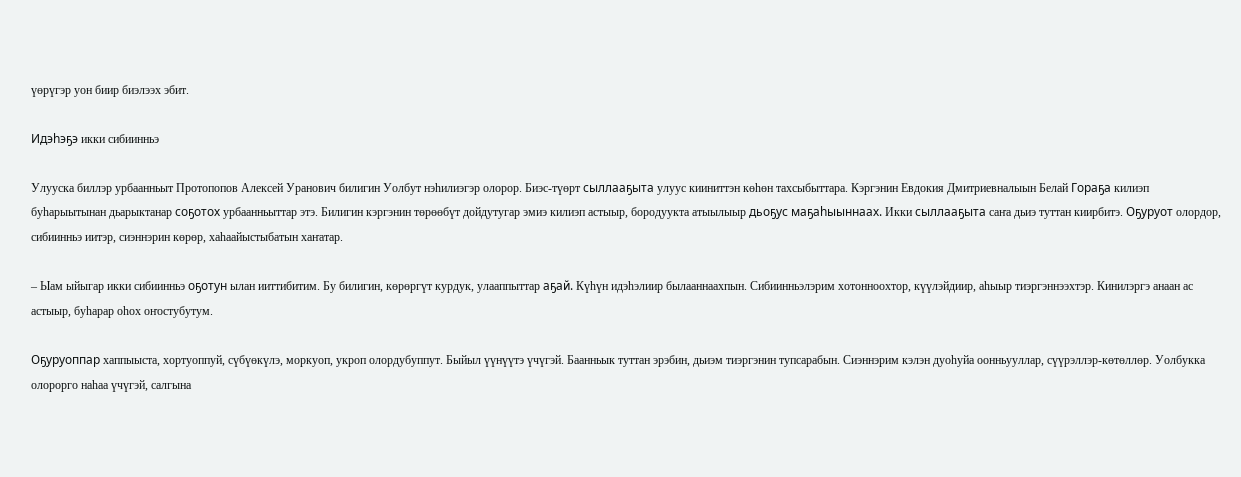үөрүгэр уон биир биэлээх эбит.

Идэһэҕэ икки сибиинньэ

Улууска биллэр урбаанньыт Протопопов Алексей Уранович билигин Уолбут нэһилиэгэр олорор. Биэс-түөрт сыллааҕыта улуус кииниттэн көһөн тахсыбыттара. Кэргэнин Евдокия Дмитриевналыын Белай Гораҕа килиэп буһарыытынан дьарыктанар соҕотох урбаанньыттар этэ. Билигин кэргэнин төрөөбүт дойдутугар эмиэ килиэп астыыр, бородуукта атыылыыр дьоҕус маҕаһыыннаах. Икки сыллааҕыта саҥа дьиэ туттан киирбитэ. Оҕуруот олордор, сибиинньэ иитэр, сиэннэрин көрөр, хаһаайыстыбатын хаҥатар.

– Ыам ыйыгар икки сибиинньэ оҕотун ылан ииттибитим. Бу билигин, көрөргүт курдук, улааппыттар аҕай. Күһүн идэһэлиир былааннаахпын. Сибиинньэлэрим хотонноохтор, күүлэйдиир, аһыыр тиэргэннээхтэр. Кинилэргэ анаан ас астыыр, буһарар оһох оҥостубутум.

Оҕуруоппар хаппыыста, хортуоппуй, сүбүөкүлэ, моркуоп, укроп олордубуппут. Быйыл үүнүүтэ үчүгэй. Баанньык туттан эрэбин, дьиэм тиэргэнин тупсарабын. Сиэннэрим кэлэн дуоһуйа оонньууллар, сүүрэллэр-көтөллөр. Уолбукка олорорго наһаа үчүгэй, салгына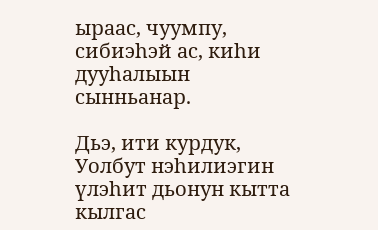ыраас, чуумпу, сибиэһэй ас, киһи дууһалыын сынньанар.

Дьэ, ити курдук, Уолбут нэһилиэгин үлэһит дьонун кытта кылгас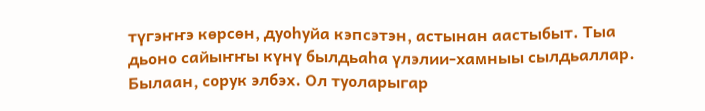түгэҥҥэ көрсөн, дуоһуйа кэпсэтэн, астынан аастыбыт. Тыа дьоно сайыҥҥы күнү былдьаһа үлэлии-хамныы сылдьаллар. Былаан, сорук элбэх. Ол туоларыгар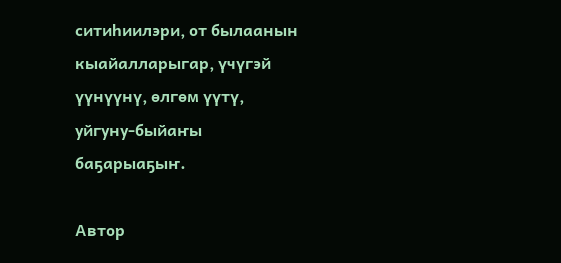ситиһиилэри, от былаанын кыайалларыгар, үчүгэй үүнүүнү, өлгөм үүтү, уйгуну-быйаҥы баҕарыаҕыҥ.

Автор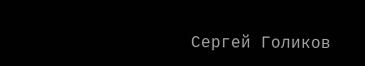Сергей Голиков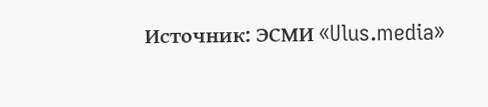Источник: ЭСМИ «Ulus.media»